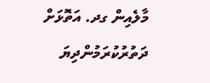މާލެއިން ގދ. އަތޮޅަށް ދަތުރުކުރަމުންދިޔަ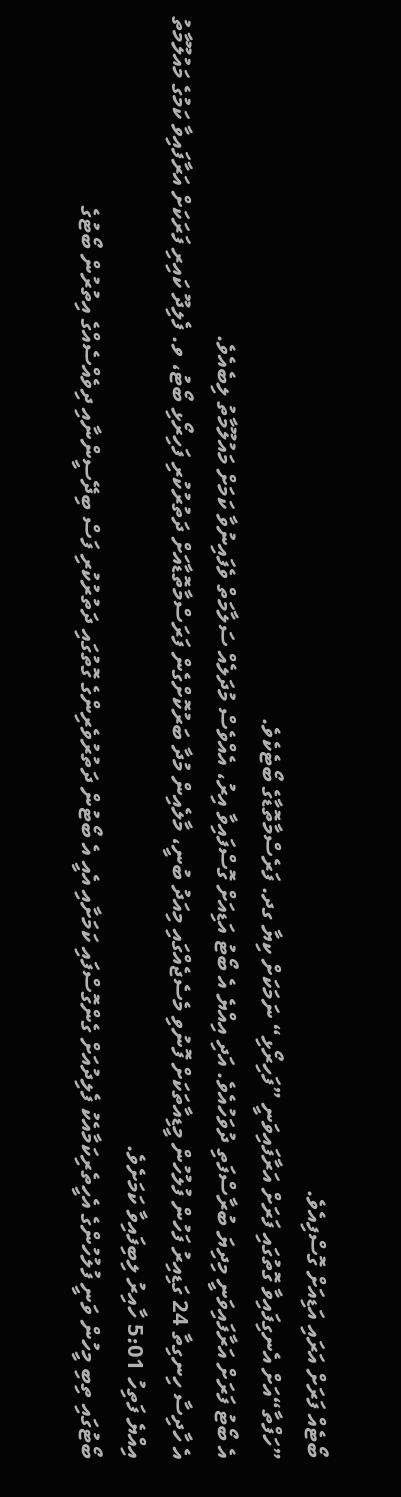ބޯޓެއް ފަރަށް އަރައި އަޑިއަށް ގޮސްފިއެވެ.
”ހަފްތާ“އަށް އެނގިފައިވާ ގޮތުގައި ފަރަށް އަރާފައިވަނީ ”ފަހިރޯޅި“ ނަމަކަށް ކިޔާ ގދ. ފަރެސްމާތޮޑާގެ ބޯޓެކެވެ.
އެ ބޯޓު ފަރަށް އަރާފައިވަނީ މިދިޔަ ބުރާސްފަތި ދުވަހުއެވެ. އަދި އިއްޔެ އެ ބޯޓު އަޑިއަށް ގޮސްފައިވާ އިރު، އެއްވެސް މުދަލެއް ސަލާމަތް ވެފައިނުވާ ކަމަށް މައުލޫމާތު ލިބެއެވެ.
އެ ހާދިސާ ހިނގިތާ 24 ގަޑިއިރު ފަހުން ފުލުހުން މީޑިއާތަކަށް ފޮނުވި މެސެޖެއްގައި މިއަދު ބުނީ، މާލެއިން މުދާ ބަރުކޮށްގެން ފަރަސްމާތޮޑާއަށް ދަތުރުކުރި ފަހިރޯޅި ބޯޓު، ވ. ފެލިދޫ ކައިރި ފަރަކަށް އަރާފައިވާ ކަމުގެ މައުލޫމާތު އިއްޔެ ފަތިހު 5:01 ހާއިރު ލިބިފައިވާ ކަމަށެވެ.
ބޯޓުގައި ތިބި މީހުން ވަނީ ފުލުހުންގެ އެހީތެރިކަމާއެކު ފެލިދުއަށް ގެންގޮސްފައި ކަމަށާއި އެއީ އެ ބޯޓުން ދަތުރުވެރިންގެ ގޮތުގައި ދަތުރުކުރި ފަސް ބިދޭސީންނާއި ދިވެއްސެއްގެ އިތުރުން ބޯޓުގެ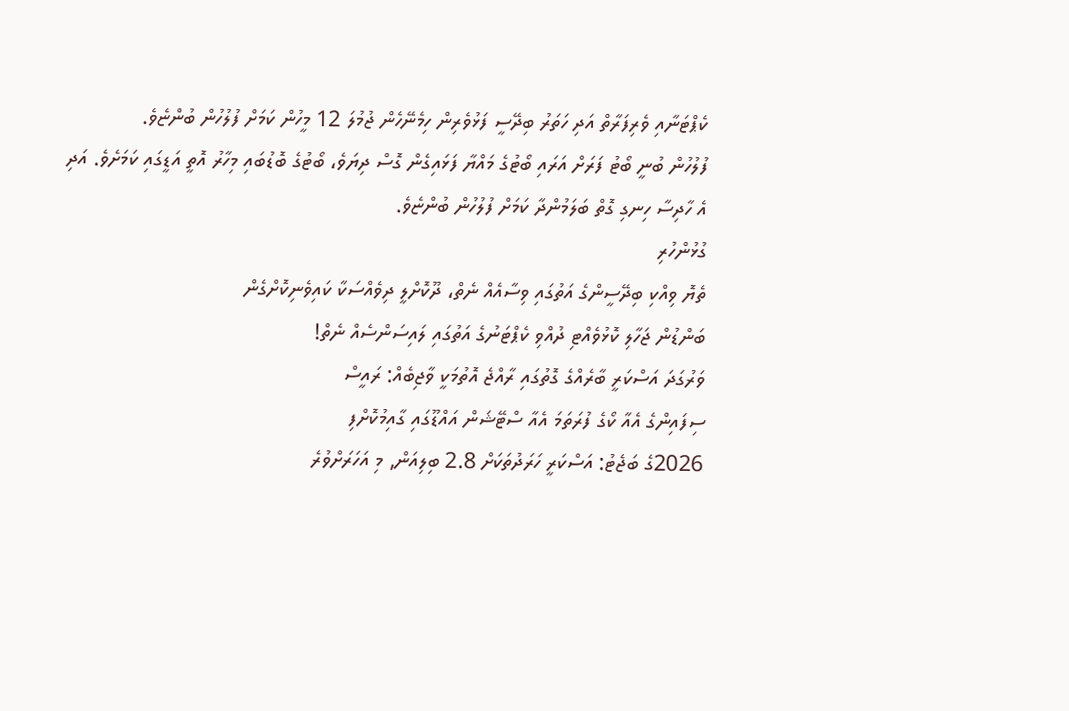ކެޕްޓަނާއި ވެރިފަރާތް އަދި ހަތަރު ބިދޭސީ ފަޅުވެރިން ހިމެނޭހެން ޖުމުލަ 12 މީހުން ކަމަށް ފުލުހުން ބުންޏެވެ.
ފުލުހުން ބުނީ ބޯޓު ފަރަށް އަރައި ބޯޓުގެ މައްޔާ ފަޅައިގެން ގޮސް ދިޔަވެ، ބޯޓުގެ ބޮޑުބައި މިހާރު އޮތީ އަޑީގައި ކަމަށެވެ. އަދި އެ ހާދިސާ ހިނގި ގޮތް ބަލަމުންދާ ކަމަށް ފުލުހުން ބުންޏެވެ.
ގުޅުންހުރި
ތެޔޮ ވިއްކި ބިދޭސީންގެ އަތުގައި ވިސާއެއް ނެތް، ދޫކޮށްލީ ދިވެއްސަކާ ކައިވެނިކޮށްގެން
ބަންޑުން ޖަހާލި ކޮޅުވެއްޓި ދުއްވި ކެޕްޓަނުގެ އަތުގައި ލައިސަންސެއް ނެތް!
ވަރުގަދަ އަސްކަރީ ބާރެއްގެ ގޮތުގައި ރާއްޖެ އޮތުމަކީ ވާޖިބެއް: ރައީސް
ސިފައިންގެ އެއާ ކޯގެ ފުރަތަމަ އެއާ ސްޓޭޝަން އައްޑޫގައި ގާއިމުކޮށްފި
2026ގެ ބަޖެޓު: އަސްކަރީ ހަރަދުތަކަށް 2.8 ބިލިއަން, މި އަހަރަށްވުރެ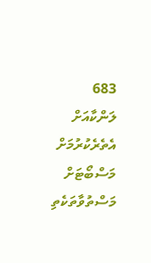683
ލަންކާއަށް އެތެރެކުރުމަށް މަސްބޯޓަށް މަސްތުވާތަކެތި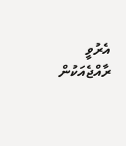އެރުވީ ރާއްޖެއަކުން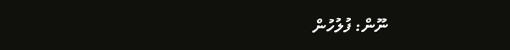ނޫން: ފުލުހުން